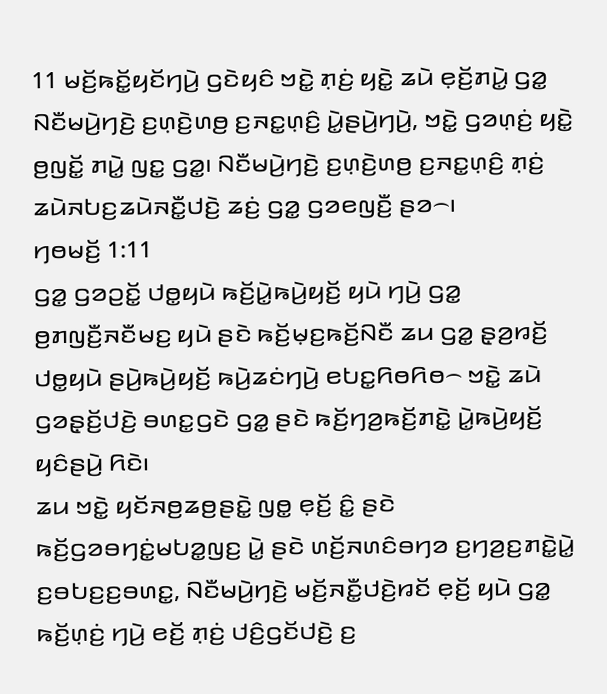11 ꤗꤢꤩ꤬ꤒꤢꤩ꤭ꤟꤢꤩꤚꤣꤧ꤬ ꤞꤢꤧꤟꤢꤨ ꤠꤢꤧ꤭ ꤊ꤫ꤢꤦ꤬ ꤟꤢꤧ꤭ ꤘꤣꤧ ꤕ꤫ꤢꤩ꤬ꤊꤣꤧ꤭ ꤞꤤ꤭ ꤡꤢꤪꤗꤣꤧ꤬ꤚꤢꤧ꤬ ꤢ꤬ꤛ꤫ꤢꤧ꤬ꤛꤥ꤬ ꤢ꤬ꤏꤢ꤭ꤛ꤫ꤢꤨ꤬ ꤣꤧ꤭ꤔꤣꤧ꤬ꤚꤣꤧ꤬, ꤠꤢꤧ꤭ ꤞꤤꤛ꤫ꤢꤦ꤬ ꤟꤢꤧ꤭ ꤥ꤬ꤜꤢꤩ꤭ ꤊꤣꤧ꤭ ꤜꤢ꤭ ꤞꤤ꤭꤯ ꤡꤢꤪꤗꤣꤧ꤬ꤚꤢꤧ꤬ ꤢ꤬ꤛ꤫ꤢꤧ꤬ꤛꤥ꤬ ꤢ꤬ꤏꤢ꤭ꤛ꤫ꤢꤨ꤬ ꤊ꤫ꤢꤦ꤬ ꤘꤣꤧꤏꤝꤢ꤬ꤘꤣꤧꤏꤢꤪ꤭ꤓꤢꤧ꤬ ꤘꤢꤦ꤬ ꤞꤤ꤭ ꤞꤤꤕꤜꤢꤪ꤬ ꤔꤤ꤮꤯
ꤚꤥꤗꤢꤩ꤬ 1:11
ꤞꤤ꤭ ꤞꤤꤑꤢꤩ꤭ ꤓꤥ꤭ꤟꤣꤧ ꤒꤢꤩ꤬ꤣꤧ꤭ꤒꤣꤧ꤬ꤟꤢꤩ꤬ ꤟꤣꤧ ꤚꤣꤧ꤬ ꤞꤤ꤭ ꤥ꤬ꤊꤜꤢꤪ꤬ꤏꤢꤪꤗꤢ꤬ ꤟꤣꤧ ꤔꤢꤧ ꤒꤢꤩ꤬ꤗ꤫ꤢ꤬ꤒꤢꤩ꤬ꤡꤢꤪ ꤘꤣ ꤞꤤ꤭ ꤔ꤫ꤤ꤬ꤙꤢꤩ꤬ ꤓꤥ꤭ꤟꤣꤧ ꤔꤣꤧ꤬ꤒꤣꤧ꤬ꤟꤢꤩ꤬ ꤒꤣꤧ꤬ꤘꤢꤦꤚꤣꤧ꤬ ꤕꤝꤢ꤭ꤖꤥꤖꤥ꤮ ꤠꤢꤧ꤭ ꤘꤣꤧ ꤞꤤꤔ꤫ꤢꤩ꤬ꤓꤢꤧ꤬ ꤋꤛꤢ꤭ꤞꤢꤧ ꤞꤤ꤭ ꤔꤢꤧ ꤒꤢꤩ꤬ꤚꤤ꤬ꤒꤢꤩ꤬ꤊꤢꤧ꤭ ꤣꤧ꤭ꤒꤣꤧ꤬ꤟꤢꤩ꤬ ꤟꤢꤨꤔꤣꤧ꤬ ꤖꤢꤧ꤯
ꤘꤣ ꤠꤢꤧ꤭ ꤟꤢꤩꤏꤥ꤬ꤘꤥ꤬ꤔꤢꤧ꤭ ꤜꤥ꤭ ꤕ꤫ꤢꤩ꤬ ꤢꤨ꤭ ꤔꤢꤧ ꤒꤢꤩ꤬ꤞꤤꤋꤚꤢꤦ꤭ꤗꤝꤤ꤭ꤜꤢ꤬ ꤣꤧ꤭ ꤔꤢꤧ ꤛꤢꤩ꤬ꤏꤛꤢꤨꤋꤚꤤ ꤢ꤬ꤚꤤ꤬ꤢ꤬ꤊꤢꤧ꤭ꤣꤧ꤭ ꤢ꤬ꤋꤝꤢ꤬ꤢ꤬ꤋꤛꤢ꤭, ꤡꤢꤪꤗꤣꤧ꤬ꤚꤢꤧ꤬ ꤗꤢꤩ꤬ꤏꤢꤪ꤭ꤓꤢꤧ꤬ꤙꤢꤩ ꤕ꤫ꤢꤩ꤬ ꤟꤣꤧ ꤞꤤ꤭ ꤒꤢꤩ꤬ꤛ꤫ꤢꤦ꤬ ꤚꤣꤧ꤬ ꤕꤢꤩ꤬ ꤊ꤫ꤢꤦ꤬ ꤓꤢꤨ꤬ꤞꤢꤩꤓꤢꤧ꤬ ꤢ꤬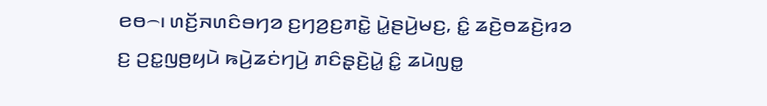ꤕꤥ꤮꤯ ꤛꤢꤩ꤬ꤏꤛꤢꤨꤋꤚꤤ ꤢ꤬ꤚꤤ꤬ꤢ꤬ꤊꤢꤧ꤭ ꤣꤧ꤭ꤔꤣꤧ꤬ꤗꤢ꤬, ꤢꤨ꤭ ꤘꤢꤧ꤬ꤥꤘꤢꤧ꤬ꤙꤤ ꤢ꤬ ꤑꤢ꤭ꤜꤥ꤬ꤟꤣꤧ ꤒꤣꤧ꤬ꤘꤢꤦꤚꤣꤧ꤬ ꤊꤢꤨꤔ꤫ꤢꤧ꤬ꤣꤧ꤭ ꤢꤨ꤭ ꤘꤣꤧꤜꤥ꤭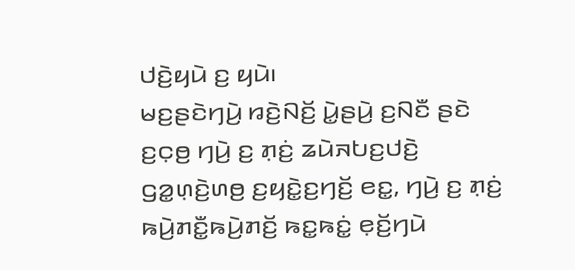ꤓꤢꤧ꤬ꤟꤣꤧ ꤢ꤬ ꤟꤣꤧ꤯
ꤗꤢ꤬ꤔꤢꤧꤚꤣꤧ꤬ ꤙꤢꤧ꤬ꤡꤢꤩ꤬ ꤣꤧ꤭ꤔꤣꤧ꤬ ꤢ꤬ꤡꤢꤪ ꤔꤢꤧ ꤢ꤬ꤍ꤫ꤥ꤬ ꤚꤣꤧ꤬ ꤢ꤬ ꤊ꤫ꤢꤦ꤬ ꤘꤣꤧꤏꤝꤢ꤬ꤓꤢꤧ꤬ ꤞꤤ꤭ꤛ꤫ꤢꤧ꤬ꤛꤥ꤬ ꤢ꤬ꤟꤢꤧ꤭ꤢ꤬ꤚꤢꤩ꤬ ꤕꤢ꤭, ꤚꤣꤧ꤬ ꤢ꤬ ꤊ꤫ꤢꤦ꤬ ꤒꤣꤧ꤬ꤊꤢꤪ꤭ꤒꤣꤧ꤬ꤊꤢꤩ꤬ ꤒꤢ꤭ꤒꤢꤦ꤭ ꤕ꤫ꤢꤩ꤬ꤚꤣꤧ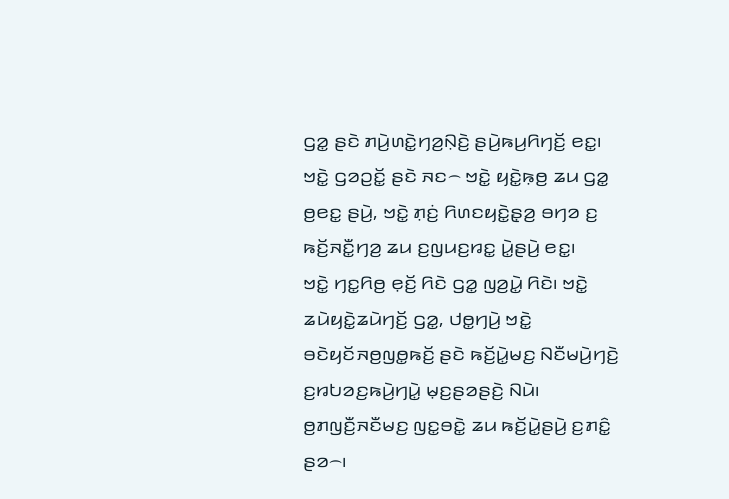ꤞꤤ꤭ ꤔꤢꤧ ꤊꤣꤧ꤬ꤛꤢꤧ꤭ꤚꤤ꤬ꤡ꤫ꤢꤧ꤬ ꤔꤣꤧ꤬ꤒꤣ꤬ꤖꤚꤢꤩ꤬ ꤕꤢ꤭꤯
ꤠꤢꤧ꤭ ꤞꤤꤑꤢꤩ꤭ ꤔꤢꤧ ꤏꤢ꤮ ꤠꤢꤧ꤭ ꤟꤢꤧ꤭ꤒ꤫ꤥ꤬ ꤘꤣ ꤞꤤ꤭ ꤥ꤬ꤕꤢ꤭ ꤔꤣꤧ꤬, ꤠꤢꤧ꤭ ꤊ꤫ꤢꤦ꤬ ꤖꤛꤢꤟꤢꤧ꤭ꤔ꤫ꤤ꤬ ꤋꤚꤤ ꤢ꤬ ꤒꤢꤩ꤬ꤏꤢꤪ꤭ꤚꤤ꤬ ꤘꤣ ꤢ꤬ꤜꤣꤢ꤬ꤙꤢ꤭ ꤣꤧ꤭ꤔꤣꤧ꤬ ꤕꤢ꤭꤯
ꤠꤢꤧ꤭ ꤚꤢ꤭ꤖꤥ꤬ ꤕ꤫ꤢꤩ꤬ ꤖꤢꤧ ꤞꤤ꤭ ꤜꤤ꤬ꤣꤧ꤭ ꤖꤢꤧ꤯ ꤠꤢꤧ꤭ ꤘꤣꤧꤟꤢꤧ꤭ꤘꤣꤧꤚꤢꤩ꤬ ꤞꤤ꤭, ꤓꤥ꤭ꤚꤣꤧ꤬ ꤠꤢꤧ꤭ ꤋꤢꤧꤟꤢꤩꤏꤥ꤬ꤜꤥ꤭ꤒꤢꤩ꤬ ꤔꤢꤧ ꤒꤢꤩ꤬ꤣꤧ꤭ꤗꤢ꤬ ꤡꤢꤪꤗꤣꤧ꤬ꤚꤢꤧ꤬ ꤢ꤬ꤙꤝꤤꤢ꤬ꤒꤣꤧ꤬ꤚꤣꤧ꤭ ꤗ꤫ꤢ꤬ꤔꤤꤔꤢꤧ꤬ ꤡꤣꤧ꤯ ꤥ꤬ꤊꤜꤢꤪ꤬ꤏꤢꤪꤗꤢ꤬ ꤜꤢ꤭ꤋꤢꤧ꤭ ꤘꤣ ꤒꤢꤩ꤬ꤣꤧ꤭ꤔꤣꤧ꤬ ꤢ꤬ꤊꤢꤨ꤭ ꤔꤤ꤮꤯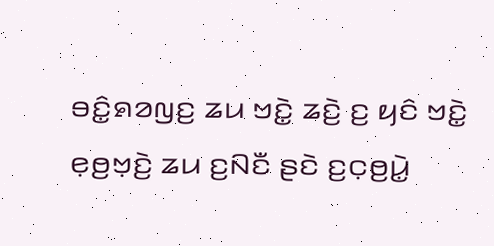ꤋꤢꤨ꤭ꤎꤤꤜꤢ꤬ ꤘꤣ ꤠꤢꤧ꤭ ꤘꤢꤧ꤬ ꤢ꤬ ꤟꤢꤨ ꤠꤢꤧ꤭ ꤕ꤫ꤥ꤬ꤠ꤫ꤢꤧ꤬ ꤘꤣ ꤢ꤬ꤡꤢꤪ ꤔꤢꤧ ꤢ꤬ꤍ꤫ꤥ꤬ꤣꤧ꤭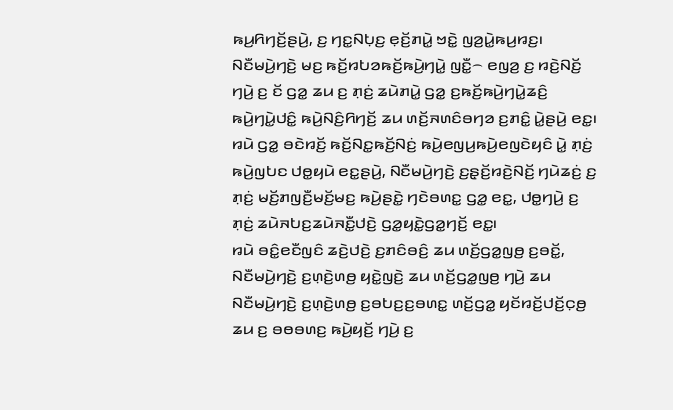ꤒꤣ꤬ꤖꤚꤢꤩ꤬ꤔꤣꤧ꤬, ꤢ꤬ ꤚꤢ꤭ꤡꤝ꤫ꤢ꤬ ꤕ꤫ꤢꤩ꤬ꤊꤣꤧ꤭ ꤠꤢꤧ꤭ ꤜꤤ꤬ꤣꤧ꤭ꤒꤣ꤬ꤙꤢ꤬꤯
ꤡꤢꤪꤗꤣꤧ꤬ꤚꤢꤧ꤬ ꤗꤢ꤬ ꤒꤢꤩ꤬ꤙꤝꤤꤒꤢꤩ꤬ꤒꤣꤧ꤬ꤚꤣꤧ꤭ ꤜꤢꤪ꤭꤮ ꤕꤜꤤ꤬ ꤢ꤬ ꤙꤢꤧ꤬ꤡꤢꤩ꤬ ꤚꤣꤧ꤬ ꤢ꤬ ꤢꤩ ꤞꤤ꤭ ꤘꤣ ꤢ꤬ ꤊ꤫ꤢꤦ꤬ ꤘꤣꤧꤊꤣꤧ꤭ ꤞꤤ꤭ ꤢ꤬ꤒꤢꤩ꤬ꤒꤣꤧ꤬ꤚꤣꤧ꤭ꤘꤢꤨ꤬ ꤒꤣꤧ꤬ꤚꤣꤧ꤭ꤓꤢꤨ꤭ ꤒꤣꤧ꤬ꤡꤢꤨ꤬ꤖꤚꤢꤩ꤬ ꤘꤣ ꤛꤢꤩ꤬ꤏꤛꤢꤨꤋꤚꤤ ꤢ꤬ꤊꤢꤨ꤭ ꤣꤧ꤭ꤔꤣꤧ꤬ ꤕꤢ꤭꤯ ꤙꤣꤧ ꤞꤤ꤭ ꤋꤢꤧꤙꤢꤩ꤬ ꤒꤢꤩ꤬ꤡꤢ꤭ꤒꤢꤩ꤬ꤡꤢꤦ꤬ ꤒꤣꤧ꤬ꤕꤜꤣ꤬ꤒꤣꤧ꤬ꤕꤜꤢꤧꤟꤢꤨ ꤣꤧ꤭ ꤊ꤫ꤢꤦ꤬ ꤒꤣꤧ꤬ꤜꤝꤢ ꤓꤥ꤭ꤟꤣꤧ ꤕꤢ꤭ꤔꤣꤧ꤬, ꤡꤢꤪꤗꤣꤧ꤬ꤚꤢꤧ꤬ ꤢ꤬ꤔ꤫ꤢꤩ꤬ꤙꤢꤧ꤬ꤡꤢꤩ꤬ ꤚꤣꤧꤘꤢꤦ꤬ ꤢ꤬ ꤊ꤫ꤢꤦ꤬ ꤗꤢꤩ꤬ꤊꤜꤢꤪ꤬ꤗꤢꤩ꤬ꤗꤢ꤬ ꤒꤣꤧ꤬ꤔꤢꤧ꤭ ꤚꤢꤧꤋꤛꤢ꤭ ꤞꤤ꤭ ꤕꤢ꤭, ꤓꤥ꤭ꤚꤣꤧ꤬ ꤢ꤬ ꤊ꤫ꤢꤦ꤬ ꤘꤣꤧꤏꤝꤢ꤬ꤘꤣꤧꤏꤢꤪ꤭ꤓꤢꤧ꤬ ꤞꤤ꤭ꤟꤢꤧ꤭ꤞꤤ꤭ꤚꤢꤩ꤬ ꤕꤢ꤭꤯
ꤙꤣꤧ ꤋꤢꤨ꤭ꤕꤢꤪꤜꤢꤨ ꤘꤢꤧ꤬ꤓꤢꤧ꤬ ꤢ꤬ꤊꤢꤨꤋꤢꤨ꤬ ꤘꤣ ꤛꤢꤩ꤬ꤞꤤ꤭ꤜꤥ꤬ ꤢ꤬ꤋꤢꤩ꤭, ꤡꤢꤪꤗꤣꤧ꤬ꤚꤢꤧ꤬ ꤢ꤬ꤛ꤫ꤢꤧ꤬ꤛꤥ꤬ ꤟꤢꤧ꤭ꤜꤢꤧ꤬ ꤘꤣ ꤛꤢꤩ꤬ꤞꤤ꤭ꤜꤥ꤬ ꤚꤣꤧ꤬ ꤘꤣ ꤡꤢꤪꤗꤣꤧ꤬ꤚꤢꤧ꤬ ꤢ꤬ꤛ꤫ꤢꤧ꤬ꤛꤥ꤬ ꤢ꤬ꤋꤝꤢ꤬ꤢ꤬ꤋꤛꤢ꤭ ꤛꤢꤩ꤬ꤞꤤ꤭ ꤟꤢꤩꤙꤢꤩ꤬ꤓꤢꤩ꤬ꤍ꤫ꤥ꤬ ꤘꤣ ꤢ꤬ ꤋꤥꤋꤛꤢ꤬ ꤒꤣꤧ꤬ꤟꤢꤩ꤬ ꤚꤣꤧ꤬ ꤢ꤬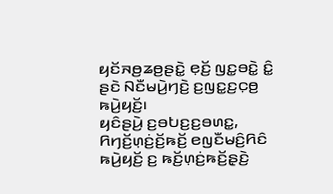ꤟꤢꤩꤏꤥ꤬ꤘꤥ꤬ꤔꤢꤧ꤭ ꤕ꤫ꤢꤩ꤬ ꤜꤢ꤭ꤋꤢꤧ꤭ ꤢꤨ꤭ ꤔꤢꤧ ꤡꤢꤪꤗꤣꤧ꤬ꤚꤢꤧ꤬ ꤢ꤬ꤜꤢ꤭ꤢ꤬ꤍ꤫ꤥ꤬ ꤒꤣꤧ꤬ꤟꤢꤩ꤬꤯
ꤟꤢꤨꤔꤣꤧ꤬ ꤢ꤬ꤋꤝꤢ꤬ꤢ꤬ꤋꤛꤢ꤭, ꤖꤚꤢꤩ꤬ꤛ꤫ꤢꤦ꤬ꤢꤩ꤬ꤒꤢꤩ꤬ ꤕꤜꤢꤪꤗꤢꤨ꤬ꤖꤢꤨ ꤒꤣꤧ꤬ꤟꤢꤩ꤬ ꤢ꤬ ꤒꤢꤩ꤬ꤛ꤫ꤢꤦ꤬ꤒꤢꤩ꤬ꤔ꤫ꤢꤧ꤬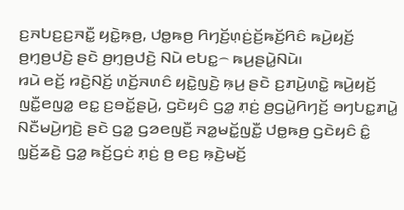ꤢ꤬ꤏꤝꤢ꤬ꤢ꤬ꤏꤢꤪ꤭ ꤟꤢꤧ꤭ꤒ꤫ꤥ꤬, ꤓꤥ꤭ꤒꤥ꤬ ꤖꤚꤢꤩ꤬ꤛ꤫ꤢꤦ꤬ꤢꤩ꤬ꤒꤢꤩ꤬ꤖꤢꤨ ꤒꤣꤧ꤬ꤟꤢꤩ꤬ ꤥ꤬ꤚ꤫ꤥ꤬ꤓꤢꤧ꤬ ꤔꤢꤧ ꤥ꤬ꤚ꤫ꤥ꤬ꤓꤢꤧ꤬ ꤡꤣꤧ ꤕꤝꤢ꤭꤮ ꤒꤣ꤬ꤔꤣꤧ꤭ꤡꤣꤧ꤯
ꤙꤣꤧ ꤕꤢꤩ꤬ ꤙꤢꤧ꤬ꤡꤢꤩ꤬ ꤛꤢꤩ꤬ꤏꤛꤢꤨ ꤟꤢꤧ꤭ꤜꤢꤧ꤬ ꤒ꤫ꤣ꤬ ꤔꤢꤧ ꤢ꤬ꤊꤣꤧ꤬ꤛꤢꤧ꤭ ꤒꤣꤧ꤬ꤟꤢꤩ꤬ ꤜꤢꤪ꤭ꤕꤜꤤ꤭ ꤕꤢ꤭ ꤢ꤬ꤋꤢꤩ꤭ꤔꤣꤧ꤬, ꤞꤢꤧꤟꤢꤨ ꤞꤤ꤭ ꤊ꤫ꤢꤦ꤬ ꤥ꤬ꤞꤣꤧ꤭ꤖꤚꤢꤩ꤬ ꤋꤚꤝꤢ꤭ꤊꤣꤧ꤭ ꤡꤢꤪꤗꤣꤧ꤬ꤚꤢꤧ꤬ ꤔꤢꤧ ꤞꤤ꤭ ꤞꤤꤕꤜꤢꤪ꤬ ꤏꤤ꤭ꤗꤢꤩ꤭ꤜꤢꤪ꤭ ꤓꤥ꤭ꤒꤥ꤬ ꤞꤢꤧꤟꤢꤨ ꤢꤨ꤭ ꤜ꤫ꤢꤩ꤬ꤘꤢꤧ꤬ ꤞꤤ꤭ ꤒꤢꤩ꤬ꤞꤢꤦ ꤊ꤫ꤢꤦ꤬ ꤥ꤬ ꤕꤢ꤬ ꤒ꤫ꤢꤧ꤬ꤗꤢꤩ꤬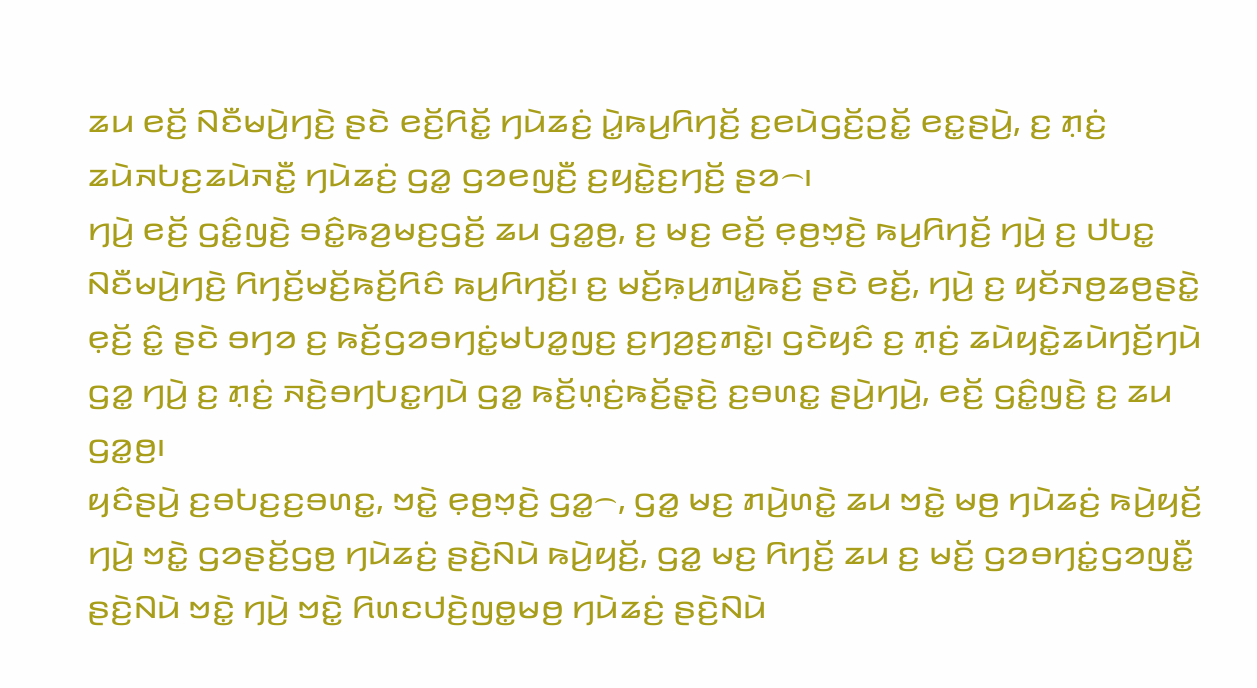ꤘꤣ ꤕꤢꤩ꤬ ꤡꤢꤪꤗꤣꤧ꤬ꤚꤢꤧ꤬ ꤔꤢꤧ ꤕꤢꤩ꤬ꤖꤢꤩ꤭ ꤚꤣꤧꤘꤢꤦ꤬ ꤣꤧ꤭ꤒꤣ꤬ꤖꤚꤢꤩ꤬ ꤢ꤬ꤕꤣꤧꤞꤢꤩ꤬ꤑꤢꤩ꤭ ꤕꤢ꤭ꤔꤣꤧ꤬, ꤢ꤬ ꤊ꤫ꤢꤦ꤬ ꤘꤣꤧꤏꤝꤢ꤬ꤘꤣꤧꤏꤢꤪ꤭ ꤚꤣꤧꤘꤢꤦ꤬ ꤞꤤ꤭ ꤞꤤꤕꤜꤢꤪ꤬ ꤢ꤬ꤟꤢꤧ꤭ꤢ꤬ꤚꤢꤩ꤬ ꤔꤤ꤮꤯
ꤚꤣꤧ꤬ ꤕꤢꤩ꤬ ꤞꤢꤨ꤭ꤜꤢꤧ꤬ ꤋꤢꤨ꤭ꤒꤤ꤬ꤗꤢ꤬ꤞꤢꤩ꤬ ꤘꤣ ꤞꤤ꤭ꤥ꤬, ꤢ꤬ ꤗꤢ꤬ ꤕꤢꤩ꤬ ꤕ꤫ꤥ꤬ꤠ꤫ꤢꤧ꤬ ꤒꤣ꤬ꤖꤚꤢꤩ꤬ ꤚꤣꤧ꤬ ꤢ꤬ ꤓꤝꤢ꤭ ꤡꤢꤪꤗꤣꤧ꤬ꤚꤢꤧ꤬ ꤖꤚꤢꤩ꤬ꤗꤢꤩ꤬ꤒꤢꤩ꤬ꤖꤢꤨ ꤒꤣ꤬ꤖꤚꤢꤩ꤬꤯ ꤢ꤬ ꤗꤢꤩ꤬ꤒ꤫ꤣ꤬ꤊꤣꤧ꤭ꤒꤢꤩ꤬ ꤔꤢꤧ ꤕꤢꤩ꤬, ꤚꤣꤧ꤬ ꤢ꤬ ꤟꤢꤩꤏꤥ꤬ꤘꤥ꤬ꤔꤢꤧ꤭ ꤕ꤫ꤢꤩ꤬ ꤢꤨ꤭ ꤔꤢꤧ ꤋꤚꤤ ꤢ꤬ ꤒꤢꤩ꤬ꤞꤤꤋꤚꤢꤦ꤭ꤗꤝꤤ꤭ꤜꤢ꤬ ꤢ꤬ꤚꤤ꤬ꤢ꤬ꤊꤢꤧ꤭꤯ ꤞꤢꤧꤟꤢꤨ ꤢ꤬ ꤊ꤫ꤢꤦ꤬ ꤘꤣꤧꤟꤢꤧ꤭ꤘꤣꤧꤚꤢꤩ꤬ꤚꤣꤧ ꤞꤤ꤭ ꤚꤣꤧ꤬ ꤢ꤬ ꤊ꤫ꤢꤦ꤬ ꤏꤢꤧ꤬ꤋꤚꤝꤢ꤭ꤚꤣꤧ ꤞꤤ꤭ ꤒꤢꤩ꤬ꤛ꤫ꤢꤦ꤬ꤒꤢꤩ꤬ꤔ꤫ꤢꤧ꤬ ꤢ꤬ꤋꤛꤢ꤭ ꤔꤣꤧ꤬ꤚꤣꤧ꤬, ꤕꤢꤩ꤬ ꤞꤢꤨ꤭ꤜꤢꤧ꤬ ꤢ꤬ ꤘꤣ ꤞꤤ꤭ꤥ꤬꤯
ꤟꤢꤨꤔꤣꤧ꤬ ꤢ꤬ꤋꤝꤢ꤬ꤢ꤬ꤋꤛꤢ꤭, ꤠꤢꤧ꤭ ꤕ꤫ꤥ꤬ꤠ꤫ꤢꤧ꤬ ꤞꤤ꤭꤮, ꤞꤤ꤭ ꤗꤢ꤬ ꤊꤣꤧ꤬ꤛꤢꤧ꤭ ꤘꤣ ꤠꤢꤧ꤭ ꤗꤥ꤬ ꤚꤣꤧꤘꤢꤦ꤬ ꤒꤣꤧ꤬ꤟꤢꤩ꤬ ꤚꤣꤧ꤬ ꤠꤢꤧ꤭ ꤞꤤꤔꤢꤩ꤬ꤞꤥ꤬ ꤚꤣꤧꤘꤢꤦ꤬ ꤔꤢꤧ꤬ꤡꤣꤧ ꤒꤣꤧ꤬ꤟꤢꤩ꤬, ꤞꤤ꤭ ꤗꤢ꤬ ꤖꤚꤢꤩ꤬ ꤘꤣ ꤢ꤬ ꤗꤢꤩ꤬ ꤞꤤꤋꤚꤢꤦ꤭ꤞꤤꤜꤢꤪ꤭ ꤔꤢꤧ꤬ꤡꤣꤧ ꤠꤢꤧ꤭ ꤚꤣꤧ꤬ ꤠꤢꤧ꤭ ꤖꤛꤢꤓꤢꤧ꤬ꤜꤥ꤭ꤗꤥ꤬ ꤚꤣꤧꤘꤢꤦ꤬ ꤔꤢꤧ꤬ꤡꤣꤧ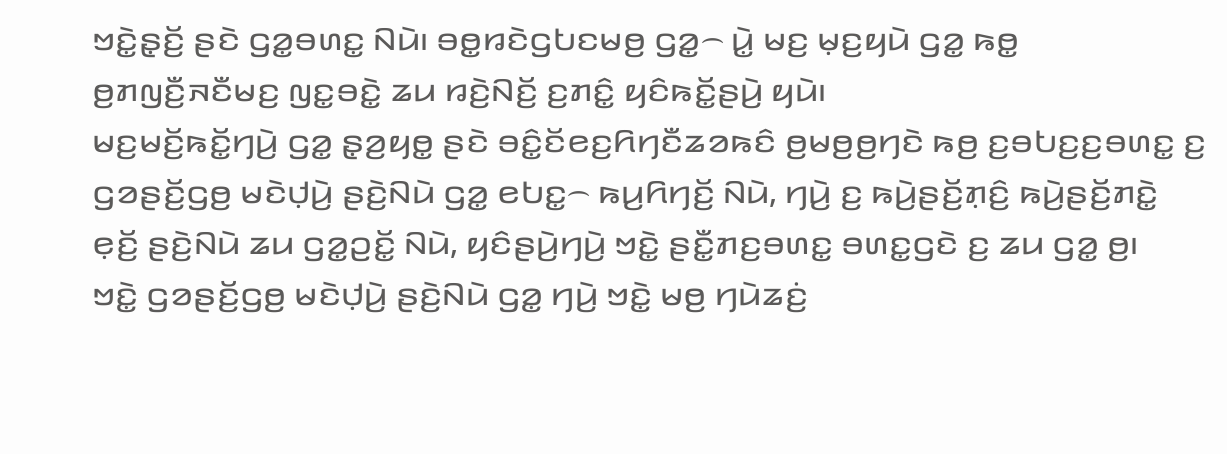ꤠꤢꤧ꤭ꤔ꤫ꤢꤩ꤬ ꤔꤢꤧ ꤞꤤ꤭ꤋꤛꤢ꤭ ꤡꤣꤧ꤯ ꤋꤥ꤭ꤙꤢꤧꤞꤝꤢꤗꤥ꤬ ꤞꤤ꤭꤮ ꤣꤧ꤭ ꤗꤢ꤬ ꤗ꤫ꤢ꤬ꤟꤣꤧ ꤞꤤ꤭ ꤒꤥ꤭ ꤥ꤬ꤊꤜꤢꤪ꤬ꤏꤢꤪꤗꤢ꤬ ꤜꤢ꤭ꤋꤢꤧ꤭ ꤘꤣ ꤙꤢꤧ꤬ꤡꤢꤩ꤬ ꤢ꤬ꤊꤢꤨ꤭ ꤟꤢꤨꤒꤢꤩ꤭ꤔꤣꤧ꤬ ꤟꤣꤧ꤯
ꤗꤢ꤬ꤗꤢꤩ꤬ꤒꤢꤩ꤭ꤚꤣꤧ꤬ ꤞꤤ꤭ ꤔ꤫ꤤ꤬ꤟꤥ꤭ ꤔꤢꤧ ꤋꤢꤨ꤭ꤢꤩꤕꤢ꤬ꤖꤚꤢꤪꤘꤤꤒꤢꤨ ꤥ꤬ꤗꤥ꤬ꤥ꤬ꤚꤢꤧ ꤒꤥ꤬ ꤢ꤬ꤋꤝꤢ꤬ꤢ꤬ꤋꤛꤢ꤭ ꤢ꤬ ꤞꤤꤔꤢꤩ꤬ꤞꤥ꤬ ꤗꤢꤧꤓ꤫ꤣꤧ꤬ ꤔꤢꤧ꤬ꤡꤣꤧ ꤞꤤ꤭ ꤕꤝꤢ꤭꤮ ꤒꤣ꤬ꤖꤚꤢꤩ꤬ ꤡꤣꤧ, ꤚꤣꤧ꤬ ꤢ꤬ ꤒꤣꤧ꤬ꤔꤢꤩ꤬ꤊ꤫ꤢꤨ꤬ ꤒꤣꤧ꤬ꤔꤢꤩ꤬ꤊꤢꤧ꤭ ꤕ꤫ꤢꤩ꤬ ꤔꤢꤧ꤬ꤡꤣꤧ ꤘꤣ ꤞꤤ꤭ꤑꤢꤩ꤭ ꤡꤣꤧ, ꤟꤢꤨꤔꤣꤧ꤬ꤚꤣꤧ꤬ ꤠꤢꤧ꤭ ꤔꤢꤪ꤭ꤊꤢ꤬ꤋꤛꤢ꤭ ꤋꤛꤢ꤭ꤞꤢꤧ ꤢ꤬ ꤘꤣ ꤞꤤ꤭ ꤥ꤬꤯
ꤠꤢꤧ꤭ ꤞꤤꤔꤢꤩ꤬ꤞꤥ꤬ ꤗꤢꤧꤓ꤫ꤣꤧ꤬ ꤔꤢꤧ꤬ꤡꤣꤧ ꤞꤤ꤭ ꤚꤣꤧ꤬ ꤠꤢꤧ꤭ ꤗꤥ꤬ ꤚꤣꤧꤘꤢꤦ꤬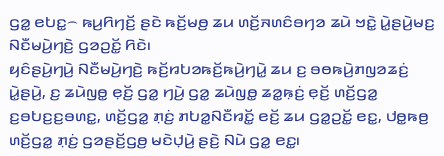ꤞꤤ꤭ ꤕꤝꤢ꤭꤮ ꤒꤣ꤬ꤖꤚꤢꤩ꤬ ꤔꤢꤧ ꤒꤢꤩ꤬ꤗꤥ꤬ ꤘꤣ ꤛꤢꤩ꤬ꤏꤛꤢꤨꤋꤚꤤ ꤘꤣꤧ ꤠꤢꤧ꤭ ꤣꤧ꤭ꤔꤣꤧ꤬ꤗꤢ꤬ ꤡꤢꤪꤗꤣꤧ꤬ꤚꤢꤧ꤬ ꤞꤤꤑꤢꤩ꤭ ꤖꤢꤧ꤯
ꤟꤢꤨꤔꤣꤧ꤬ꤚꤣꤧ꤬ ꤡꤢꤪꤗꤣꤧ꤬ꤚꤢꤧ꤬ ꤒꤢꤩ꤬ꤙꤝꤤꤒꤢꤩ꤬ꤒꤣꤧ꤬ꤚꤣꤧ꤭ ꤘꤣ ꤢ꤬ ꤋꤥꤒꤣꤧ꤬ꤊꤜꤤꤘꤢꤦ꤬ ꤣꤧ꤭ꤔꤣꤧ꤬, ꤢ꤬ ꤘꤣꤧꤜꤥ꤭ ꤕ꤫ꤢꤩ꤬ ꤞꤤ꤭ ꤚꤣꤧ꤬ ꤞꤤ꤭ ꤘꤣꤧꤜꤥ꤭ ꤘꤤ꤭ꤒ꤫ꤢꤦ꤬ ꤕ꤫ꤢꤩ꤬ ꤛꤢꤩ꤬ꤞꤤ꤭ ꤢ꤬ꤋꤝꤢ꤬ꤢ꤬ꤋꤛꤢ꤭, ꤛꤢꤩ꤬ꤞꤤ꤭ ꤊ꤫ꤢꤦ꤬ ꤊꤝꤤ꤭ꤡꤢꤪꤙꤢꤩ꤭ ꤕꤢꤩ꤬ ꤘꤣ ꤞꤤ꤭ꤑꤢꤩ꤭ ꤕꤢ꤭, ꤓꤥ꤭ꤒꤥ꤬ ꤛꤢꤩ꤬ꤞꤤ꤭ ꤊ꤫ꤢꤦ꤬ ꤞꤤꤔꤢꤩ꤬ꤞꤥ꤬ ꤗꤢꤧꤓ꤫ꤣꤧ꤬ ꤔꤢꤧ꤬ ꤡꤣꤧ ꤞꤤ꤭ ꤕꤢ꤭꤯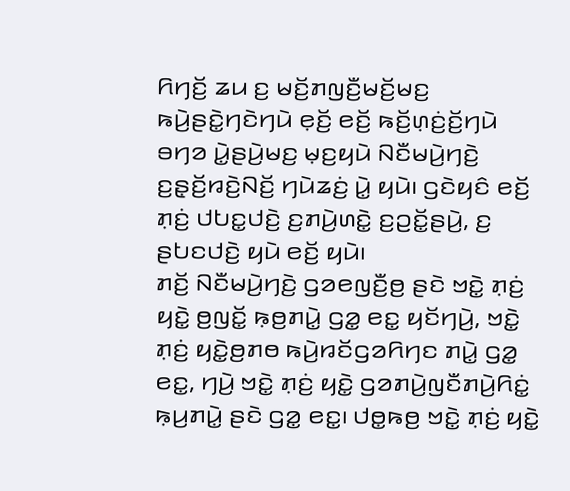ꤖꤚꤢꤩ꤬ ꤘꤣ ꤢ꤬ ꤗꤢꤩ꤬ꤊꤜꤢꤪ꤬ꤗꤢꤩ꤬ꤗꤢ꤬ ꤒꤣꤧ꤬ꤔꤢꤧ꤭ꤚꤢꤧꤚꤣꤧ ꤕ꤫ꤢꤩ꤬ ꤕꤢꤩ꤬ ꤒꤢꤩ꤬ꤛ꤫ꤢꤦ꤬ꤢꤩ꤬ꤚꤣꤧ ꤋꤚꤤ ꤣꤧ꤭ꤔꤣꤧ꤬ꤗꤢ꤬ ꤗ꤫ꤢ꤬ꤟꤣꤧ ꤡꤢꤪꤗꤣꤧ꤬ꤚꤢꤧ꤬ ꤢ꤬ꤔ꤫ꤢꤩ꤬ꤙꤢꤧ꤬ꤡꤢꤩ꤬ ꤚꤣꤧꤘꤢꤦ꤬ ꤣꤧ꤭ ꤟꤣꤧ꤯ ꤞꤢꤧꤟꤢꤨ ꤕꤢꤩ꤬ ꤊ꤫ꤢꤦ꤬ ꤓꤝꤢ꤭ꤓꤢꤧ꤬ ꤢ꤬ꤊꤣꤧ꤬ꤛꤢꤧ꤭ ꤢ꤬ꤑꤢꤩ꤭ꤔꤣꤧ꤬, ꤢ꤬ ꤔꤝꤢꤓꤢꤧ꤬ ꤟꤣꤧ ꤕꤢꤩ꤬ ꤟꤣꤧ꤯
ꤊꤢꤩ꤬ ꤡꤢꤪꤗꤣꤧ꤬ꤚꤢꤧ꤬ ꤞꤤꤕꤜꤢꤪ꤬ꤥ꤬ ꤔꤢꤧ ꤠꤢꤧ꤭ ꤊ꤫ꤢꤦ꤬ ꤟꤢꤧ꤭ ꤥ꤬ꤜꤢꤩ꤭ ꤒ꤫ꤥ꤬ꤊꤣꤧ꤭ ꤞꤤ꤭ ꤕꤢ꤭ ꤟꤢꤩꤚꤣꤧ꤬, ꤠꤢꤧ꤭ ꤊ꤫ꤢꤦ꤬ ꤟꤢꤧ꤭ꤥ꤬ꤊꤥ ꤒꤣꤧ꤬ꤙꤢꤩꤞꤤꤖꤚꤢ ꤊꤣꤧ꤭ ꤞꤤ꤭ ꤕꤢ꤭, ꤚꤣꤧ꤬ ꤠꤢꤧ꤭ ꤊ꤫ꤢꤦ꤬ ꤟꤢꤧ꤭ ꤞꤤꤊꤣꤧ꤬ꤜꤢꤪꤊꤣꤧ꤬ꤖꤢꤦ꤭ ꤒ꤫ꤣ꤬ꤊꤣꤧ꤭ ꤔꤢꤧ ꤞꤤ꤭ ꤕꤢ꤭꤯ ꤓꤥ꤭ꤒꤥ꤬ ꤠꤢꤧ꤭ ꤊ꤫ꤢꤦ꤬ ꤟꤢꤧ꤭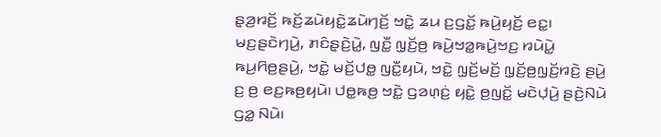ꤔ꤫ꤤ꤬ꤙꤢꤩ꤬ ꤒꤢꤩ꤬ꤘꤣꤧꤟꤢꤧ꤭ꤘꤣꤧꤚꤢꤩ꤬ ꤠꤢꤧ꤭ ꤘꤣ ꤢ꤬ꤞꤢꤩ꤭ ꤒꤣꤧ꤬ꤟꤢꤩ꤬ ꤕꤢ꤭꤯
ꤗꤢ꤬ꤔꤢꤧꤚꤣꤧ꤬, ꤊꤢꤨꤔ꤫ꤢꤧ꤬ꤣꤧ꤭, ꤜꤢꤪ꤭ ꤜ꤫ꤢꤩ꤬ꤥ꤬ ꤒꤣꤧ꤬ꤠꤤ꤭ꤒꤣꤧ꤬ꤠꤢ꤬ ꤙꤣꤧꤣꤧ꤭ ꤒꤣ꤬ꤖꤥ꤬ꤔꤣꤧ꤬, ꤠꤢꤧ꤭ ꤗꤢꤩ꤬ꤓꤥ꤭ ꤜꤢꤪ꤭ꤟꤣꤧ, ꤠꤢꤧ꤭ ꤜ꤫ꤢꤩ꤬ꤗꤢꤩ꤬ ꤜ꤫ꤢꤩ꤬ꤥ꤬ꤜ꤫ꤢꤩ꤬ꤙꤢꤧ꤬ ꤔꤣꤧ꤬ ꤢ꤬ ꤥ꤬ ꤕꤢ꤬ꤒꤥ꤬ꤟꤣꤧ꤯ ꤓꤥ꤭ꤒꤥ꤬ ꤠꤢꤧ꤭ ꤞꤤꤛ꤫ꤢꤦ꤬ ꤟꤢꤧ꤭ ꤥ꤬ꤜꤢꤩ꤭ ꤗꤢꤧꤓ꤫ꤣꤧ꤬ ꤔꤢꤧ꤬ꤡꤣꤧ ꤞꤤ꤭ ꤡꤣꤧ꤯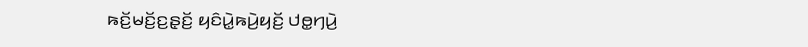ꤒꤢꤩ꤬ꤗꤢꤩ꤬ꤢ꤬ꤔ꤫ꤢꤩ꤬ ꤟꤢꤨꤣꤧ꤭ꤒꤣꤧ꤬ꤟꤢꤩ꤬ ꤓꤥ꤭ꤚꤣꤧ꤬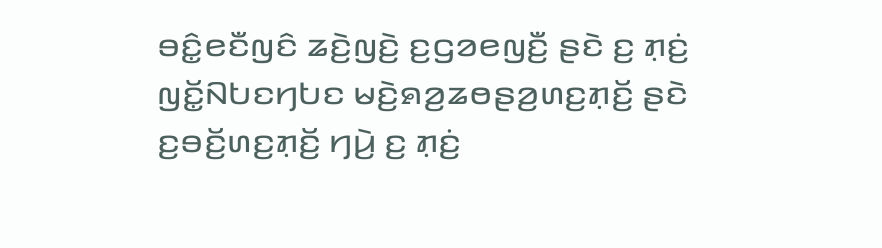ꤋꤢꤨ꤭ꤕꤢꤪꤜꤢꤨ ꤘꤢꤧ꤬ꤜꤢꤧ꤬ ꤢ꤬ꤞꤤꤕꤜꤢꤪ꤬ ꤔꤢꤧ ꤢ꤬ ꤊ꤫ꤢꤦ꤬ ꤜꤢꤩ꤭ꤡꤝꤢꤚꤝꤢ ꤗꤢꤧ꤬ꤎꤤ꤬ꤘꤥꤔꤤ꤬ꤛꤢ꤬ꤊ꤫ꤢꤩ꤬ ꤔꤢꤧ ꤢ꤬ꤋꤢꤩ꤬ꤛꤢ꤬ꤊ꤫ꤢꤩ꤬ ꤚꤣꤧ꤬ ꤢ꤬ ꤊ꤫ꤢꤦ꤬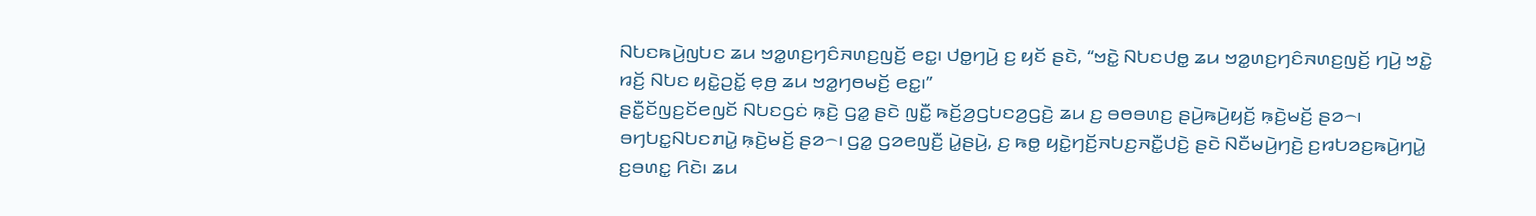ꤡꤝꤢꤒꤣꤧ꤬ꤜꤝꤢ ꤘꤣ ꤠꤤ꤭ꤛꤢ꤬ꤚꤢꤨꤏꤛꤢ꤬ꤜꤢꤩ꤬ ꤕꤢ꤭꤯ ꤓꤥ꤭ꤚꤣꤧ꤬ ꤢ꤬ ꤟꤢꤩ ꤔꤢꤧ, “ꤠꤢꤧ꤭ ꤡꤝꤢꤓꤥ꤭ ꤘꤣ ꤠꤤ꤭ꤛꤢ꤬ꤚꤢꤨꤏꤛꤢ꤬ꤜꤢꤩ꤬ ꤚꤣꤧ꤬ ꤠꤢꤧ꤭ ꤙꤢꤩ꤬ ꤡꤝꤢ ꤟꤢꤧ꤭ꤑꤢꤩ꤭ ꤕ꤫ꤥ꤬ ꤘꤣ ꤠꤤ꤭ꤚꤥꤗꤢꤩ꤬ ꤕꤢ꤭꤯”
ꤔꤢꤪ꤭ꤢꤩꤜꤢ꤬ꤢꤩꤕꤜꤢꤩ ꤡꤝꤢꤞꤢꤦ ꤒ꤫ꤢꤧ꤬ ꤞꤤ꤭ ꤔꤢꤧ ꤜꤢꤪ꤭ ꤒꤢꤩ꤬ꤤ꤬ꤞꤝꤢꤤ꤬ꤞꤢꤧ꤬ ꤘꤣ ꤢ꤬ ꤋꤥꤋꤛꤢ꤬ ꤔꤣꤧ꤬ꤒꤣꤧ꤬ꤟꤢꤩ꤬ ꤒ꤫ꤢꤧ꤬ꤗꤢꤩ꤬ ꤔꤤ꤮꤯ ꤋꤚꤝꤢ꤭ꤡꤝꤢꤊꤣꤧ꤭ ꤒ꤫ꤢꤧ꤬ꤗꤢꤩ꤬ ꤔꤤ꤮꤯ ꤞꤤ꤭ ꤞꤤꤕꤜꤢꤪ꤬ ꤣꤧ꤭ꤔꤣꤧ꤬, ꤢ꤬ ꤒꤥ꤭ ꤟꤢꤧ꤭ꤚꤢꤩ꤬ꤏꤝꤢ꤬ꤏꤢꤪ꤭ꤓꤢꤧ꤬ ꤔꤢꤧ ꤡꤢꤪꤗꤣꤧ꤬ꤚꤢꤧ꤬ ꤢ꤬ꤙꤝꤤꤢ꤬ꤒꤣꤧ꤬ꤚꤣꤧ꤭ ꤢ꤬ꤋꤛꤢ꤭ ꤖꤢꤧ꤯ ꤘꤣ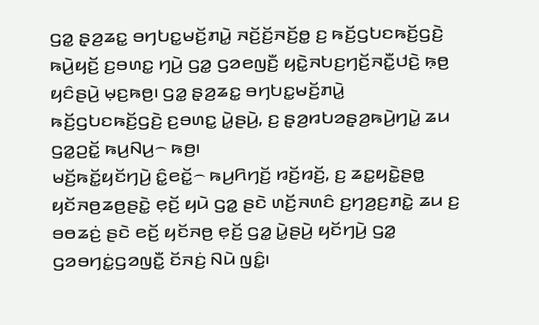ꤞꤤ꤭ ꤔ꤫ꤤ꤬ꤘꤢ꤭ ꤋꤚꤝꤢ꤭ꤗꤢꤩ꤬ꤊꤣꤧ꤭ ꤏꤢꤩ꤬ꤢꤩ꤬ꤏꤢꤩ꤬ꤥ꤭ ꤢ꤬ ꤒꤢꤩ꤬ꤞꤝꤢꤒꤢꤩ꤬ꤞꤢꤧ꤬ ꤒꤣꤧ꤬ꤟꤢꤩ꤬ ꤢ꤬ꤋꤛꤢ꤭ ꤚꤣꤧ꤬ ꤞꤤ꤭ ꤞꤤꤕꤜꤢꤪ꤬ ꤟꤢꤧ꤭ꤏꤝꤢ꤬ꤚꤢꤩ꤬ꤏꤢꤪ꤭ꤓꤢꤧ꤬ ꤒ꤫ꤥ꤬ ꤟꤢꤨꤔꤣꤧ꤬ ꤗ꤫ꤢ꤬ꤒꤥ꤬꤯ ꤞꤤ꤭ ꤔ꤫ꤤ꤬ꤘꤢ꤭ ꤋꤚꤝꤢ꤭ꤗꤢꤩ꤬ꤊꤣꤧ꤭ ꤒꤢꤩ꤬ꤞꤝꤢꤒꤢꤩ꤬ꤞꤢꤧ꤬ ꤢ꤬ꤋꤛꤢ꤭ ꤣꤧ꤭ꤔꤣꤧ꤬, ꤢ꤬ ꤔ꤫ꤤ꤬ꤙꤝꤤꤔ꤫ꤤ꤬ꤒꤣꤧ꤬ꤚꤣꤧ꤭ ꤘꤣ ꤞꤤ꤭ꤑꤢꤩ꤭ ꤒꤣ꤬ꤡꤣ꤬꤮ ꤒꤥ꤬꤯
ꤗꤢꤩ꤬ꤒꤢꤩ꤭ꤟꤢꤩꤚꤣꤧ꤬ ꤢꤨ꤭ꤕꤢꤩ꤭꤮ ꤒꤣ꤬ꤖꤚꤢꤩ꤬ ꤙꤢꤩ꤬ꤙꤢꤩ꤬, ꤢ꤬ ꤘꤢ꤭ꤟꤢꤧ꤭ꤔꤥ꤭ ꤟꤢꤩꤏꤥ꤬ꤘꤥ꤬ꤔꤢꤧ꤭ ꤕ꤫ꤢꤩ꤬ ꤟꤣꤧ ꤞꤤ꤭ ꤔꤢꤧ ꤛꤢꤩ꤬ꤏꤛꤢꤨ ꤢ꤬ꤚꤤ꤬ꤢ꤬ꤊꤢꤧ꤭ ꤘꤣ ꤢ꤬ ꤋꤥꤘꤢꤦ꤬ ꤔꤢꤧ ꤕꤢꤩ꤬ ꤟꤢꤩꤏꤥ꤬ ꤕ꤫ꤢꤩ꤬ ꤞꤤ꤭ ꤣꤧ꤭ꤔꤣꤧ꤬ ꤟꤢꤩꤚꤣꤧ꤬ ꤞꤤ꤭ ꤞꤤꤋꤚꤢꤦ꤭ꤞꤤꤜꤢꤪ꤭ ꤢꤩꤏꤢꤦ꤬ ꤡꤣꤧ ꤜꤢꤨ꤭꤯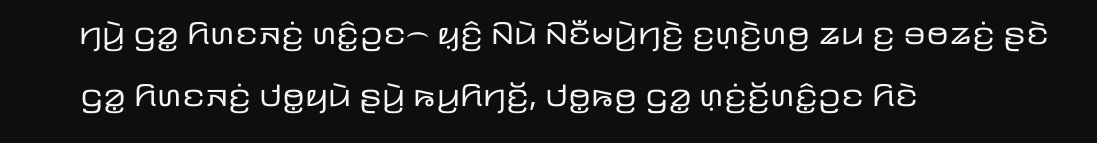ꤚꤣꤧ꤬ ꤞꤤ꤭ ꤖꤛꤢꤏꤢꤦ꤬ ꤛꤢꤨ꤭ꤑꤢ꤮ ꤟ꤫ꤢꤨ꤬ ꤡꤣꤧ ꤡꤢꤪꤗꤣꤧ꤬ꤚꤢꤧ꤬ ꤢ꤬ꤛ꤫ꤢꤧ꤬ꤛꤥ꤬ ꤘꤣ ꤢ꤬ ꤋꤥꤘꤢꤦ꤬ ꤔꤢꤧ ꤞꤤ꤭ ꤖꤛꤢꤏꤢꤦ꤬ ꤓꤥ꤭ꤟꤣꤧ ꤔꤣꤧ꤬ ꤒꤣ꤬ꤖꤚꤢꤩ꤬, ꤓꤥ꤭ꤒꤥ꤬ ꤞꤤ꤭ ꤛ꤫ꤢꤦ꤬ꤢꤩ꤬ꤛꤢꤨ꤭ꤑꤢ ꤖꤢꤧ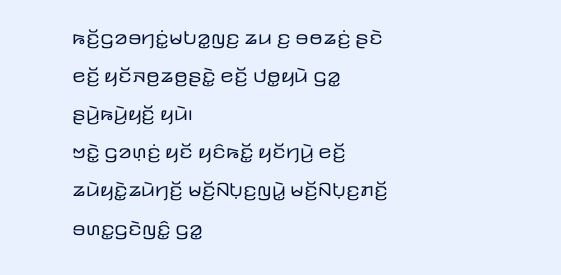ꤒꤢꤩ꤬ꤞꤤꤋꤚꤢꤦ꤭ꤗꤝꤤ꤭ꤜꤢ꤬ ꤘꤣ ꤢ꤬ ꤋꤥꤘꤢꤦ꤬ ꤔꤢꤧ ꤕꤢꤩ꤬ ꤟꤢꤩꤏꤥ꤬ꤘꤥ꤬ꤔꤢꤧ꤭ ꤕꤢꤩ꤬ ꤓꤥ꤭ꤟꤣꤧ ꤞꤤ꤭ ꤔꤣꤧ꤬ꤒꤣꤧ꤬ꤟꤢꤩ꤬ ꤟꤣꤧ꤯
ꤠꤢꤧ꤭ ꤞꤤꤛ꤫ꤢꤦ꤬ ꤟꤢꤩ ꤟꤢꤨꤒꤢꤩ꤭ ꤟꤢꤩꤚꤣꤧ꤬ ꤕꤢꤩ꤬ ꤘꤣꤧꤟꤢꤧ꤭ꤘꤣꤧꤚꤢꤩ꤬ ꤗꤢꤩ꤬ꤡꤝ꤫ꤢ꤬ꤜꤣꤧ꤭ ꤗꤢꤩ꤬ꤡꤝ꤫ꤢ꤬ꤊꤢꤩ꤬ ꤋꤛꤢ꤭ꤞꤢꤧꤜꤢꤨ꤭ ꤞꤤ꤭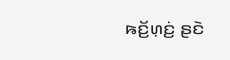ꤒꤢꤩ꤬ꤛ꤫ꤢꤦ꤬ ꤔꤢꤧ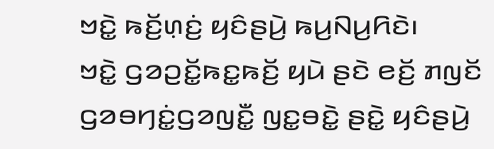ꤠꤢꤧ꤭ ꤒꤢꤩ꤬ꤛ꤫ꤢꤦ꤬ ꤟꤢꤨꤔꤣꤧ꤬ ꤒꤣ꤬ꤡꤣ꤬ꤖꤢꤧ꤯
ꤠꤢꤧ꤭ ꤞꤤꤑꤢꤩ꤭ꤒꤢ꤭ꤒꤢꤩ꤬ ꤟꤣꤧ ꤔꤢꤧ ꤕꤢꤩ꤬ ꤊꤜꤢꤩ ꤞꤤꤋꤚꤢꤦ꤭ꤞꤤꤜꤢꤪ꤭ ꤜꤢ꤭ꤋꤢꤧ꤭ ꤔꤢꤧ꤭ ꤟꤢꤨꤔꤣꤧ꤬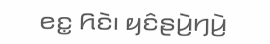ꤕꤢ꤭ ꤖꤢꤧ꤯ ꤟꤢꤨꤔꤣꤧ꤬ꤚꤣꤧ꤬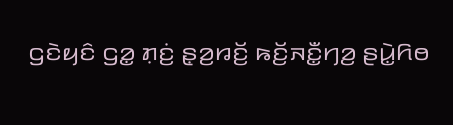ꤞꤢꤧꤟꤢꤨ ꤞꤤ꤭ ꤊ꤫ꤢꤦ꤬ ꤔ꤫ꤤ꤬ꤙꤢꤩ꤬ ꤒꤢꤩ꤬ꤏꤢꤪ꤭ꤚꤤ꤬ ꤔꤣꤧ꤭ꤖꤥ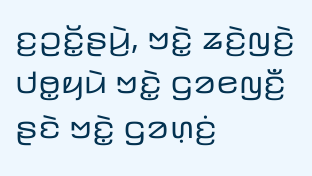ꤢ꤬ꤑꤢꤩ꤭ꤔꤣꤧ꤬, ꤠꤢꤧ꤭ ꤘꤢꤧ꤬ꤜꤢꤧ꤬ ꤓꤥ꤭ꤟꤣꤧ ꤠꤢꤧ꤭ ꤞꤤꤕꤜꤢꤪ꤬ ꤔꤢꤧ ꤠꤢꤧ꤭ ꤞꤤꤛ꤫ꤢꤦ꤬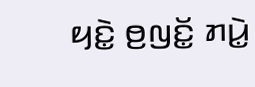ꤟꤢꤧ꤭ ꤥ꤬ꤜꤢꤩ꤭ ꤊꤣꤧ꤭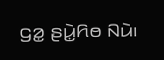ꤞꤤ꤭ ꤔꤣꤧ꤭ꤖꤥ ꤡꤣꤧ꤯